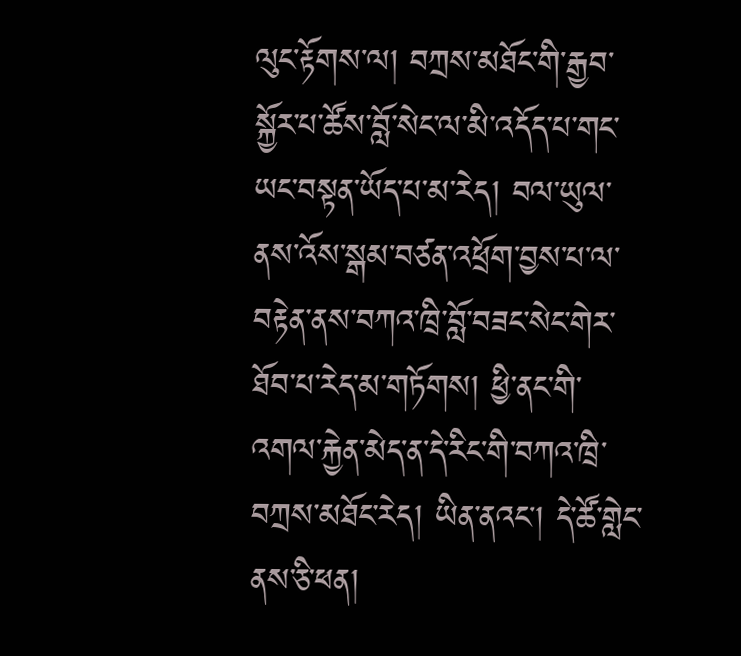ལུང་རྟོགས་ལ། བཀྲས་མཐོང་གི་རྒྱབ་སྐྱོར་པ་ཚོས་བློ་སེང་ལ་མི་འདོད་པ་གང་ཡང་བསྟན་ཡོད་པ་མ་རེད། བལ་ཡུལ་ནས་འོས་སྒམ་བཙན་འཕྲོག་བྱས་པ་ལ་བརྟེན་ནས་བཀའ་ཁྲི་བློ་བཟང་སེང་གེར་ཐོབ་པ་རེད་མ་གཏོགས། ཕྱི་ནང་གི་འགལ་རྐྱེན་མེད་ན་དེ་རིང་གི་བཀའ་ཁྲི་བཀྲས་མཐོང་རེད། ཡིན་ནའང། དེ་ཚོ་གླེང་ནས་ཅི་ཕན།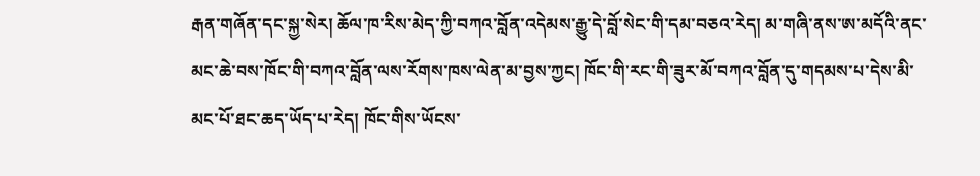རྒན་གཞོན་དང་སྐྱ་སེར། ཆོལ་ཁ་རིས་མེད་ཀྱི་བཀའ་བློན་འདེམས་རྒྱུ་དེ་བློ་སེང་གི་དམ་བཅའ་རེད། མ་གཞི་ནས་ཨ་མདོའི་ནང་མང་ཆེ་བས་ཁོང་གི་བཀའ་བློན་ལས་རོགས་ཁས་ལེན་མ་བྱས་ཀྱང། ཁོང་གི་རང་གི་ཟུར་མོ་བཀའ་བློན་དུ་གདམས་པ་དེས་མི་མང་པོ་ཐང་ཆད་ཡོད་པ་རེད། ཁོང་གིས་ཡོངས་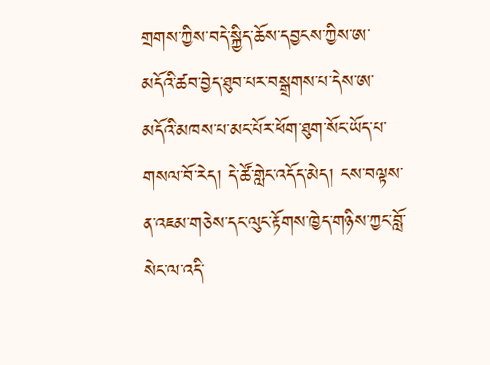གྲགས་ཀྱིས་བདེ་སྐྱིད་ཆོས་དབྱངས་ཀྱིས་ཨ་མདོའི་ཚབ་བྱེད་ཐུབ་པར་བསྒྲགས་པ་དེས་ཨ་མདོའི་མཁས་པ་མང་པོར་ཕོག་ཐུག་སོང་ཡོད་པ་གསལ་བོ་རེད། དེ་ཚོ་གླེང་འདོད་མེད། ངས་བལྟས་ན་འཇམ་གཅེས་དང་ལུང་རྟོགས་ཁྱེད་གཉིས་ཀྱང་བློ་སེང་ལ་འདི་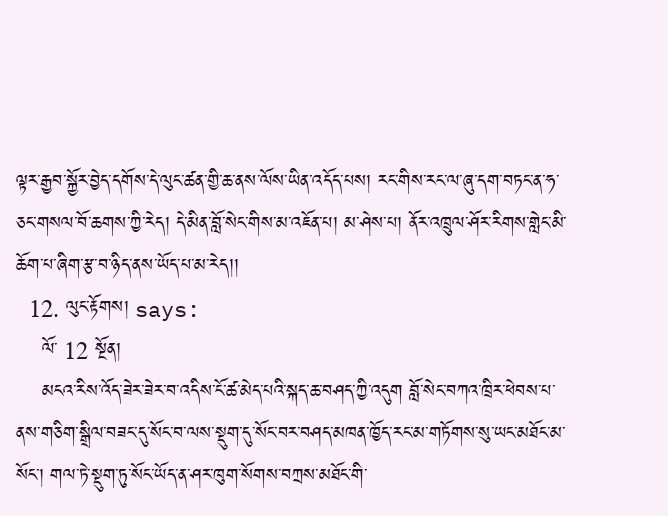ལྟར་རྒྱབ་སྐྱོར་བྱེད་དགོས་དེ་ལུང་ཚན་གྱི་ཆ་ནས་ལོས་ཡིན་འདོད་པས། རང་གིས་རང་ལ་ཞུ་དག་བཏང་ན་ཧ་ཅང་གསལ་བོ་ཆགས་ཀྱི་རེད། དེ་མིན་བློ་སེང་གིས་མ་འཇོན་པ། མ་ཤེས་པ། ནོར་འཁྲུལ་ཤོར་རིགས་གླེང་མི་ཆོག་པ་ཞིག་རྩ་བ་ཉིད་ནས་ཡོད་པ་མ་རེད།།
  12. ལུང་རྟོགས། says:
    ལོ་ 12 སྔོན།
    མངའ་རིས་འོད་ཟེར་ཟེར་བ་འདིས་ངོ་ཚ་མེད་པའི་སྐད་ཆ་བཤད་ཀྱི་འདུག བློ་སེང་བཀའ་ཁྲིར་ཕེབས་པ་ནས་གཅིག་སྒྲིལ་བཟང་དུ་སོང་བ་ལས་སྡུག་དུ་སོང་བར་བཤད་མཁན་ཁྱོད་རང་མ་གཏོགས་སུ་ཡང་མཐོང་མ་སོང་། གལ་ཏེ་སྡུག་ཏུ་སོང་ཡོད་ན་ཤར་ཁུག་སོགས་བཀྲས་མཐོང་གི་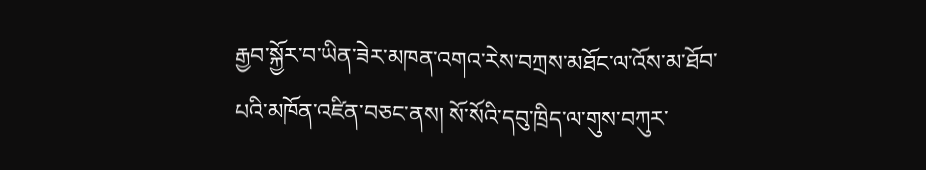རྒྱབ་སྐྱོར་བ་ཡིན་ཟེར་མཁན་འགའ་རེས་བཀྲས་མཐོང་ལ་འོས་མ་ཐོབ་པའི་མཁོན་འཛིན་བཅང་ནས། སོ་སོའི་དབུ་ཁྲིད་ལ་གུས་བཀུར་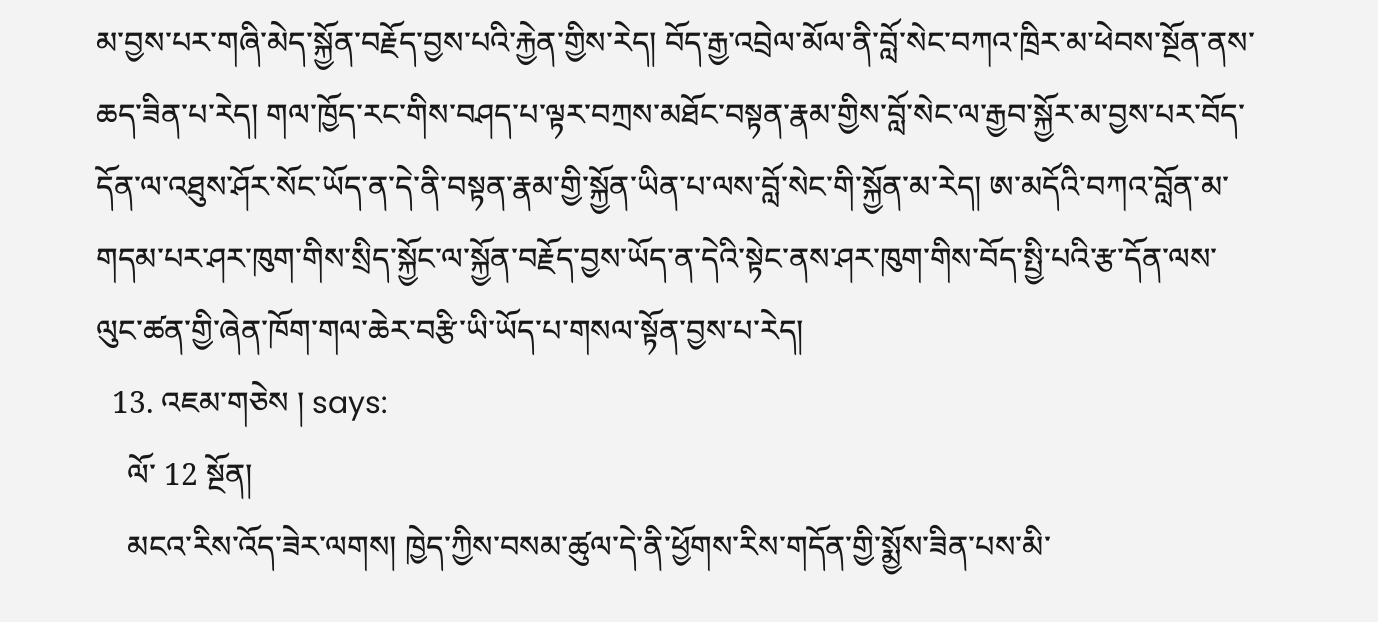མ་བྱས་པར་གཞི་མེད་སྐྱོན་བརྗོད་བྱས་པའི་རྐྱེན་གྱིས་རེད། བོད་རྒྱ་འབྲེལ་མོལ་ནི་བློ་སེང་བཀའ་ཁྲིར་མ་ཕེབས་སྔོན་ནས་ཆད་ཟིན་པ་རེད། གལ་ཁྱོད་རང་གིས་བཤད་པ་ལྟར་བཀྲས་མཐོང་བསྟན་རྣམ་གྱིས་བློ་སེང་ལ་རྒྱབ་སྐྱོར་མ་བྱས་པར་བོད་དོན་ལ་འཐུས་ཤོར་སོང་ཡོད་ན་དེ་ནི་བསྟན་རྣམ་གྱི་སྐྱོན་ཡིན་པ་ལས་བློ་སེང་གི་སྐྱོན་མ་རེད། ཨ་མདོའི་བཀའ་བློན་མ་གདམ་པར་ཤར་ཁུག་གིས་སྲིད་སྐྱོང་ལ་སྐྱོན་བརྗོད་བྱས་ཡོད་ན་དེའི་སྟེང་ནས་ཤར་ཁུག་གིས་བོད་སྤྱི་པའི་རྩ་དོན་ལས་ལུང་ཚན་གྱི་ཞེན་ཁོག་གལ་ཆེར་བརྩི་ཡི་ཡོད་པ་གསལ་སྟོན་བྱས་པ་རེད།
  13. འཇམ་གཅེས ། says:
    ལོ་ 12 སྔོན།
    མངའ་རིས་འོད་ཟེར་ལགས། ཁྱེད་ཀྱིས་བསམ་ཚུལ་དེ་ནི་ཕྱོགས་རིས་གདོན་གྱི་སྨྱོས་ཟིན་པས་མི་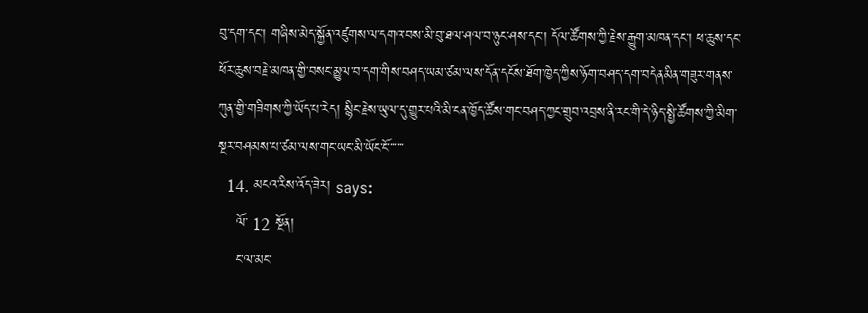བུ་དག་དང་། གཞིས་མེད་སྐྱོན་འཛུགས་ལ་དགའ་བས་མི་བུ་ཐལ་ཤལ་བ་ཉུང་ཤས་དང་། དོལ་ཚོགས་ཀྱི་རྗེས་རྒྱུག་མཁན་དང་། ཕ་ཆུས་དང་ཕོར་ཆུས་བརྗེ་མཁན་གྱི་བསང་མྱུལ་བ་དག་གིས་བཤད་ཡམ་ཙམ་ལས་དོན་དངོས་ཐོག་ཁྱེད་ཀྱིས་ཉོག་བཤད་དག་བདེནམིན་གཟུར་གནས་ཀུན་གྱི་གཟིགས་ཀྱི་ཡོད་པ་རེད། སྙིང་རྗེས་ཡུལ་དུ་གྱུར་པའི་མི་ངན་ཁྱོད་ཚོས་གང་བཤད་ཀྱང་གྲུབ་འབྲས་ནི་རང་གི་དེ་ཉིད་སྤྱི་ཚོགས་ཀྱི་མིག་སྔར་བཤམས་པ་ཙམ་ལས་གང་ཡང་མི་ཡོང་ངོ་་་་་་་
  14. མངའ་རིས་འོད་ཟེར། says:
    ལོ་ 12 སྔོན།
    ང་ལ་མང་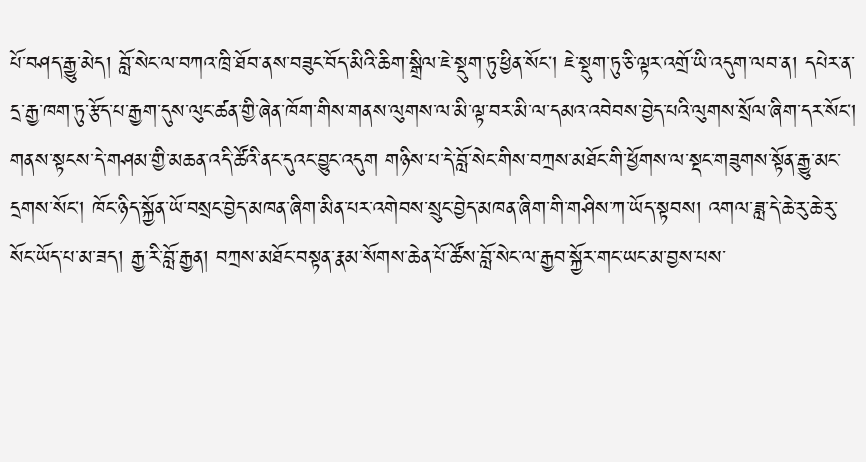པོ་བཤད་རྒྱུ་མེད། བློ་སེང་ལ་བཀའ་ཁྲི་ཐོབ་ནས་བཟུང་བོད་མིའི་ཆིག་སྒྲིལ་ཇེ་སྡུག་ཏུ་ཕྱིན་སོང། ཇེ་སྡུག་ཏུ་ཅི་ལྟར་འགྲོ་ཡི་འདུག་ལབ་ན། དཔེར་ན་དྲ་རྒྱ་ཁག་ཏུ་རྩོད་པ་རྒྱག་དུས་ལུང་ཚན་གྱི་ཞེན་ཁོག་གིས་གནས་ལུགས་ལ་མི་ལྟ་བར་མི་ལ་དམའ་འབེབས་བྱེད་པའི་ལུགས་སྲོལ་ཞིག་དར་སོང། གནས་སྟངས་དེ་གཤམ་གྱི་མཆན་འདི་ཚོའི་ནང་དུའང་བྱུང་འདུག གཉིས་པ་དེ་བློ་སེང་གིས་བཀྲས་མཐོང་གི་ཕྱོགས་ལ་སྡང་གཟུགས་སྟོན་རྒྱུ་མང་དྲགས་སོང། ཁོང་ཉིད་སྐྱོན་ཡོ་བསྲང་བྱེད་མཁན་ཞིག་མིན་པར་འགེབས་སྲུང་བྱེད་མཁན་ཞིག་གི་གཤིས་ཀ་ཡོད་སྟབས། འགལ་ཟླ་དེ་ཆེ་རུ་ཆེ་རུ་སོང་ཡོད་པ་མ་ཟད། རྒྱ་རི་བློ་རྒྱན། བཀྲས་མཐོང་བསྟན་རྣམ་སོགས་ཆེན་པོ་ཚོས་བློ་སེང་ལ་རྒྱབ་སྐྱོར་གང་ཡང་མ་བྱས་པས་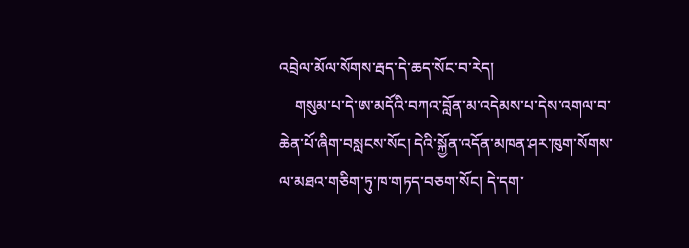འབྲེལ་མོལ་སོགས་རྦད་དེ་ཆད་སོང་བ་རེད།
    གསུམ་པ་དེ་ཨ་མདོའི་བཀའ་བློན་མ་འདེམས་པ་དེས་འགལ་བ་ཆེན་པོ་ཞིག་བསླངས་སོང། དེའི་སྐྱོན་འདོན་མཁན་ཤར་ཁུག་སོགས་ལ་མཐའ་གཅིག་ཏུ་ཁ་གཏད་བཅག་སོང། དེ་དག་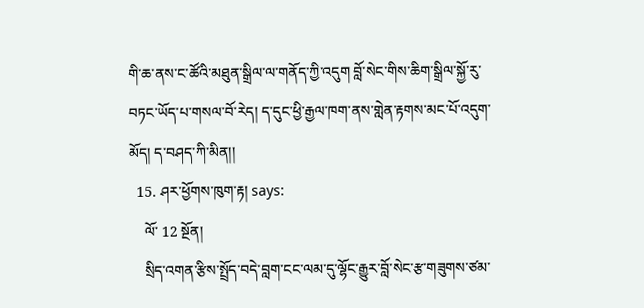གི་ཆ་ནས་ང་ཚོའི་མཐུན་སྒྲིལ་ལ་གནོད་ཀྱི་འདུག བློ་སེང་གིས་ཆིག་སྒྲིལ་སྐྱོ་རུ་བཏང་ཡོད་པ་གསལ་བོ་རེད། ད་དུང་ཕྱི་རྒྱལ་ཁག་ནས་གླེན་རྟགས་མང་པོ་འདུག་མོད། ད་བཤད་ཀི་མིན།།
  15. ཤར་ཕྱོགས་ཁུག་རྟ། says:
    ལོ་ 12 སྔོན།
    སྲིད་འགན་རྩིས་སྤྲོད་བདེ་བླག་ངང་ལམ་དུ་ལྷོང་རྒྱུར་བློ་སེང་རྩ་གཟུགས་ཙམ་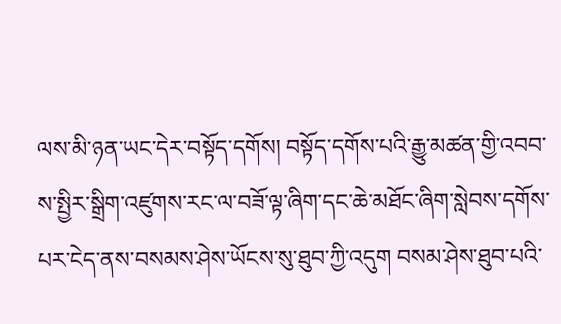ལས་མི་ཉན་ཡང་དེར་བསྟོད་དགོས། བསྟོད་དགོས་པའི་རྒྱུ་མཚན་གྱི་འབབ་ས་སྤྱིར་སྒྲིག་འཛུགས་རང་ལ་བཟོ་ལྟ་ཞིག་དང་ཆེ་མཐོང་ཞིག་སླེབས་དགོས་པར་ངེད་ནས་བསམས་ཤེས་ཡོངས་སུ་ཐུབ་ཀྱི་འདུག བསམ་ཤེས་ཐུབ་པའི་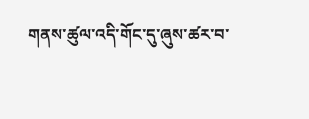གནས་ཚུལ་འདི་གོང་དུ་ཞུས་ཚར་བ་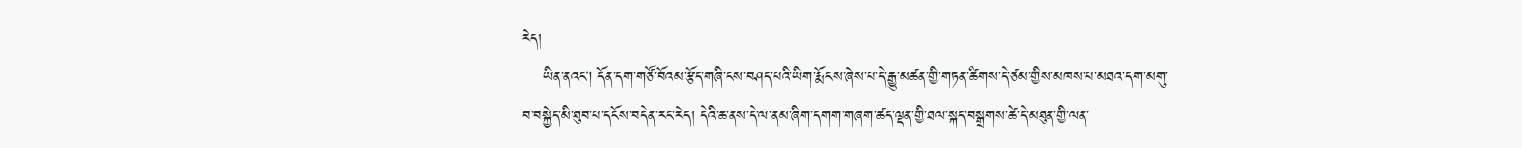རེད།
    ཡིན་ནའང། དོན་དག་གཙོ་བོའམ་རྩོད་གཞི་ངས་བཤད་པའི་ཡིག་རྨོངས་ཞེས་པ་དེ་རྒྱུ་མཚན་གྱི་གཏན་ཚིགས་དེ་ཙམ་གྱིས་མཁས་པ་མཐའ་དག་མགུ་བ་བསྐྱེད་མི་ཐུབ་པ་དངོས་བདེན་རང་རེད། དེའི་ཆ་ནས་དེ་ལ་ནམ་ཞིག་དགག་གཞག་ཚད་ལྡན་གྱི་ཐལ་སྐད་བསྒྲགས་ཚེ་དེ་མཐུན་གྱི་ལན་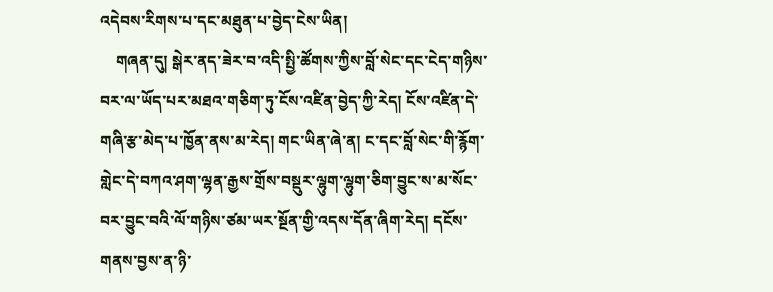འདེབས་རིགས་པ་དང་མཐུན་པ་བྱེད་ངེས་ཡིན།
    གཞན་དུ། སྒེར་ནད་ཟེར་བ་འདི་སྤྱི་ཚོགས་ཀྱིས་བློ་སེང་དང་ངེད་གཉིས་བར་ལ་ཡོད་པར་མཐའ་གཅིག་ཏུ་ངོས་འཛིན་བྱེད་ཀྱི་རེད། ངོས་འཛིན་དེ་གཞི་རྩ་མེད་པ་ཁྱོན་ནས་མ་རེད། གང་ཡིན་ཞེ་ན། ང་དང་བློ་སེང་གི་རྙོག་གླེང་དེ་བཀའ་ཤག་ལྷན་རྒྱས་གྲོས་བསྡུར་ལྷུག་ལྷུག་ཅིག་བྱུང་ས་མ་སོང་བར་བྱུང་བའི་ལོ་གཉིས་ཙམ་ཡར་སྔོན་གྱི་འདས་དོན་ཞིག་རེད། དངོས་གནས་བྱས་ན་ཉི་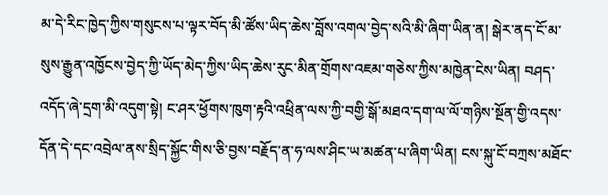མ་དེ་རིང་ཁྱེད་ཀྱིས་གསུངས་པ་ལྟར་བོད་མི་ཚོས་ཡིད་ཆེས་བློས་འགལ་བྱེད་སའི་མི་ཞིག་ཡིན་ན། སྒེར་ནད་ངོ་མ་སུས་རྒྱུན་འཁྱོངས་བྱེད་ཀྱི་ཡོད་མེད་ཀྱིས་ཡིད་ཆེས་རུང་མིན་གྲོགས་འཇམ་གཅེས་ཀྱིས་མཁྱེན་ངེས་ཡིན། བཤད་འདོད་ཞེ་དྲག་མི་འདུག་སྟེ། ང་ཤར་ཕྱོགས་ཁུག་རྟའི་འཕྲིན་ལས་ཀྱི་བགྱི་སྒོ་མཐའ་དག་ལ་ལོ་གཉིས་སྔོན་གྱི་འདས་དོན་དེ་དང་འབྲེལ་ནས་སྲིད་སྐྱོང་གིས་ཅི་བྱས་བརྗོད་ན་ཧ་ལས་ཤིང་ཡ་མཚན་པ་ཞིག་ཡིན། ངས་སྐུ་ངོ་བཀྲས་མཐོང་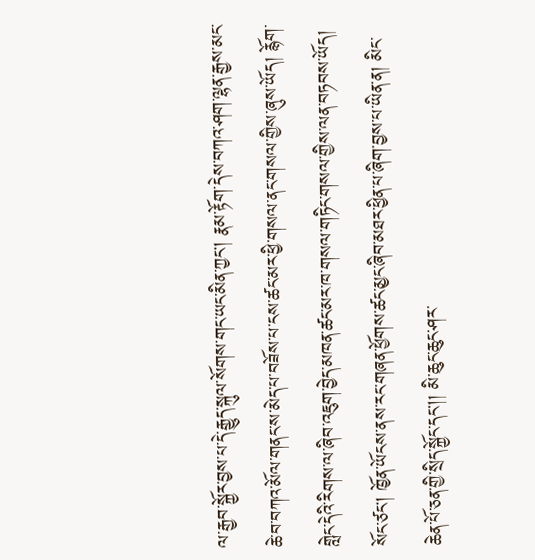ལ་རྒྱབ་སྐྱོར་བྱས་པ་དེ་རྒྱུད་སྐུལ་སོགས་གང་ཡང་མིན་ཀྱང། རྣམ་རྟོག་དེས་བཀའ་ཤག་ལྷན་རྒྱས་མང་ཆེ་བ་བཀའ་མོལ་གནང་ས་མེད་པ་བཟོས་པ་ངས་ཚང་མར་ཕྱི་གསལ་ནང་གསལ་གྱིས་ཞུས་ཡོད། རྙོག་གླེང་དེའི་རིགས་ལ་ཞིབ་འཇུག་བྱེད་མཁན་ཚང་མར་ཁ་གསལ་གཏིང་གསལ་གྱིས་ལན་བཏབས་ཡོད། སོང་ཙང། ཁྱོན་ཡོངས་ནས་རང་གཞན་ཕྱོགས་ཚང་མྱང་ཞིབ་མཐར་ཕྱིན་པ་ཞིག་བྱས་པ་ཡིན་ན། མིང་ཆེན་པོ་ཅན་གྱི་སྲིད་སྐྱོང་དང།། མི་ཆུང་ཆུང་ཤར་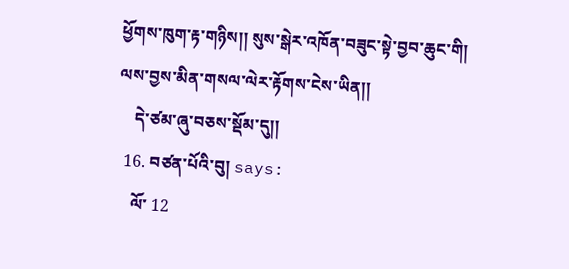ཕྱོགས་ཁུག་རྟ་གཉིས།། སུས་སྒེར་འཁོན་བཟུང་སྟེ་བྱབ་ཆུང་གི། ལས་བྱས་མིན་གསལ་ལེར་རྟོགས་ངེས་ཡིན།།
    དེ་ཙམ་ཞུ་བཅས་སྡོམ་དུ།།
  16. བཙན་པོའི་བུ། says:
    ལོ་ 12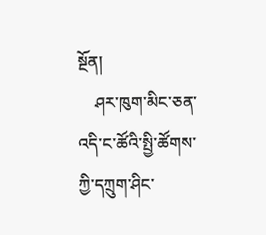སྔོན།
    ཤར་ཁུག་མིང་ཅན་འདི་ང་ཚོའི་སྤྱི་ཚོགས་ཀྱི་དཀྲུག་ཤིང་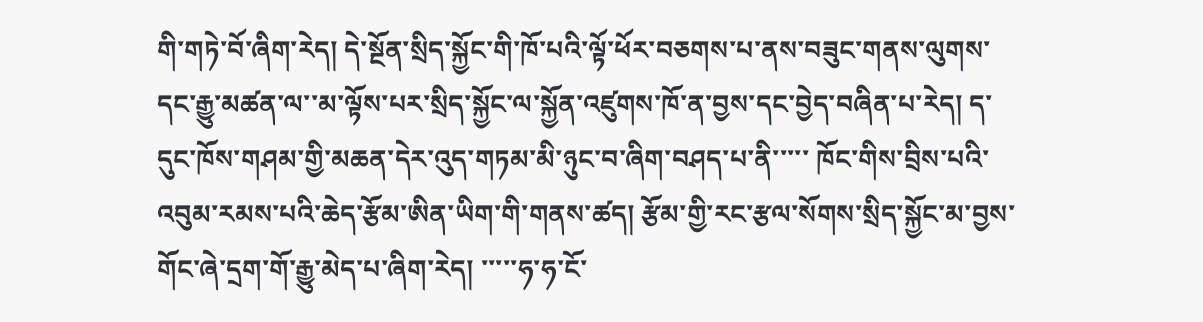གི་གཏེ་བོ་ཞིག་རེད། དེ་སྔོན་སྲིད་སྐྱོང་གི་ཁོ་པའི་ལྟོ་ཕོར་བཅགས་པ་ནས་བཟུང་གནས་ལུགས་དང་རྒྱུ་མཚན་ལ་་མ་ལྟོས་པར་སྲིད་སྐྱོང་ལ་སྐྱོན་འཛུགས་ཁོ་ན་བྱས་དང་བྱེད་བཞིན་པ་རེད། ད་དུང་ཁོས་གཤམ་གྱི་མཆན་དེར་འུད་གཏམ་མི་ཉུང་བ་ཞིག་བཤད་པ་ནི་་་་་ ཁོང་གིས་བྲིས་པའི་འབུམ་རམས་པའི་ཆེད་རྩོམ་ཨིན་ཡིག་གི་གནས་ཚད། རྩོམ་གྱི་རང་རྩལ་སོགས་སྲིད་སྐྱོང་མ་བྱས་གོང་ཞེ་དྲག་གོ་རྒྱུ་མེད་པ་ཞིག་རེད། ་་་་་ཧ་ཧ་ངོ་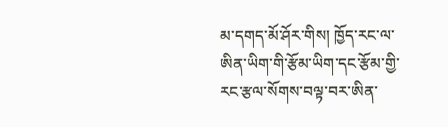མ་དགད་མོ་ཤོར་གིས། ཁྱོད་རང་ལ་ཨིན་ཡིག་གི་རྩོམ་ཡིག་དང་རྩོམ་གྱི་རང་རྩལ་སོགས་བལྟ་བར་ཨིན་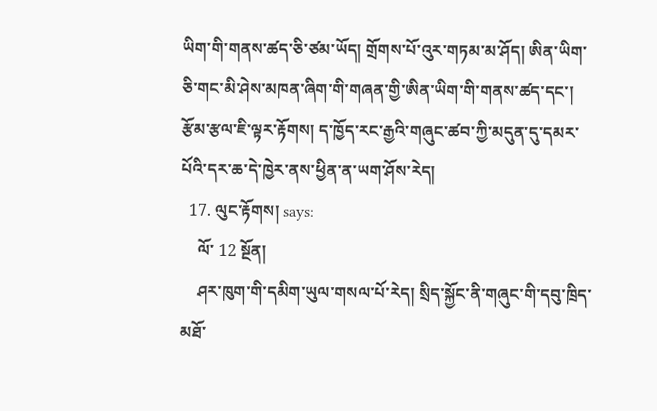ཡིག་གི་གནས་ཚད་ཅི་ཙམ་ཡོད། གྲོགས་པོ་འུར་གཏམ་མ་ཤོད། ཨིན་ཡིག་ཅི་གང་མི་ཤེས་མཁན་ཞིག་གི་གཞན་གྱི་ཨིན་ཡིག་གི་གནས་ཚད་དང་། རྩོམ་རྩལ་ཇི་ལྟར་རྟོགས། ད་ཁྱོད་རང་རྒྱའི་གཞུང་ཚབ་ཀྱི་མདུན་དུ་དམར་པོའི་དར་ཆ་དེ་ཁྱེར་ནས་ཕྱིན་ན་ཡག་ཤོས་རེད།
  17. ལུང་རྟོགས། says:
    ལོ་ 12 སྔོན།
    ཤར་ཁུག་གི་དམིག་ཡུལ་གསལ་པོ་རེད། སྲིད་སྐྱོང་ནི་གཞུང་གི་དབུ་ཁྲིད་མཐོ་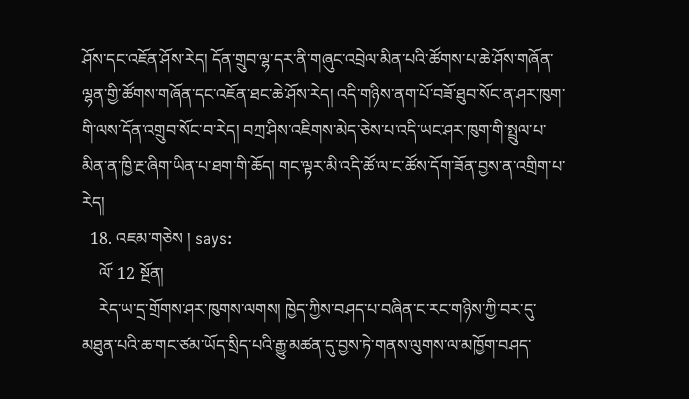ཤོས་དང་འཇོན་ཤོས་རེད། དོན་གྲུབ་ལྷ་དར་ནི་གཞུང་འབྲེལ་མིན་པའི་ཚོགས་པ་ཆེ་ཤོས་གཞོན་ལྷན་གྱི་ཚོགས་གཞོན་དང་འཇོན་ཐང་ཆེ་ཤོས་རེད། འདི་གཉིས་ནག་པོ་བཟོ་ཐུབ་སོང་ན་ཤར་ཁུག་གི་ལས་དོན་འགྲུབ་སོང་བ་རེད། བཀྲ་ཤིས་འཇིགས་མེད་ཅེས་པ་འདི་ཡང་ཤར་ཁུག་གི་སྤྲུལ་པ་མིན་ན་ཁྱི་རྔ་ཞིག་ཡིན་པ་ཐག་གི་ཆོད། གང་ལྟར་མི་འདི་ཚོ་ལ་ང་ཚོས་དོག་ཟོན་བྱས་ན་འགྲིག་པ་རེད།
  18. འཇམ་གཅེས ། says:
    ལོ་ 12 སྔོན།
    རེད་ཡ་དྲ་གྲོགས་ཤར་ཁུགས་ལགས། ཁྱེད་ཀྱིས་བཤད་པ་བཞིན་ང་རང་གཉིས་ཀྱི་བར་དུ་མཐུན་པའི་ཆ་གང་ཙམ་ཡོད་སྲིད་པའི་རྒྱུ་མཚན་དུ་བྱས་ཏེ་གནས་ལུགས་ལ་མཁྱོག་བཤད་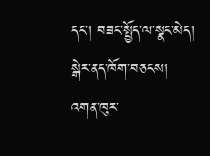དང་། བཟང་སྤྱོད་ལ་སྣང་མེད། སྒེར་ནད་ཁོག་བཅངས། འགན་ཁུར་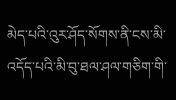མེད་པའི་འུར་ཤོད་སོགས་ནི་ངས་མི་འདོད་པའི་མི་བུ་ཐལ་ཤལ་གཅིག་གི་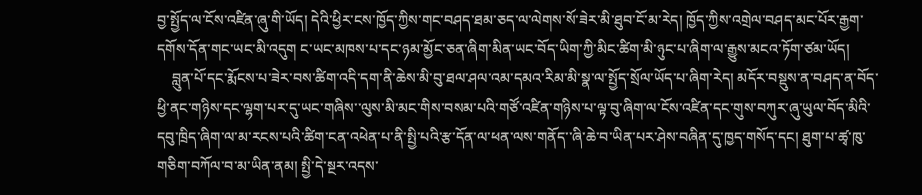བྱ་སྤྱོད་ལ་ངོས་འཛིན་ཞུ་གི་ཡོད། དེའི་ཕྱིར་ངས་ཁྱོད་ཀྱིས་གང་བཤད་ཐམ་ཅད་ལ་ལེགས་སོ་ཟེར་མི་ཐུབ་ངོ་མ་རེད། ཁྱོད་ཀྱིས་འགྲེལ་བཤད་མང་པོར་རྒྱག་དགོས་དོན་གང་ཡང་མི་འདུག ང་ཡང་མཁས་པ་དང་ཉམ་མྱོང་ཅན་ཞིག་མིན་ཡང་བོད་ཡིག་ཀྱི་མིང་ཚིག་མི་ཉུང་པ་ཞིག་ལ་རྒྱུས་མངའ་ཏོག་ཙམ་ཡོད།
    བླུན་པོ་དང་རྨོངས་པ་ཟེར་བས་ཚིག་འདི་དག་ནི་ཆེས་མི་བུ་ཐལ་ཤལ་འམ་དམའ་རིམ་མི་སྣ་ལ་སྤྱོད་སྲོལ་ཡོད་པ་ཞིག་རེད། མདོར་བསྡུས་ན་བཤད་ན་བོད་ཕྱི་ནང་གཉིས་དང་ལྷག་པར་དུ་ཡང་གཞིས་་ལུས་མི་མང་གིས་བསམ་པའི་གཙོ་འཛིན་གཉིས་པ་ལྟ་བུ་ཞིག་ལ་ངོས་འཛིན་དང་གུས་བཀུར་ཞུ་ཡུལ་བོད་མིའི་དབུ་ཁྲིད་ཞིག་ལ་མ་རངས་པའི་ཚིག་ངན་འཕེན་པ་ནི་སྤྱི་པའི་རྩ་དོན་ལ་ཕན་ལས་གནོད་་ཞི་ཆེ་བ་ཡིན་པར་ཤེས་བཞིན་དུ་ཁྱད་གསོད་དང། ཐུག་པ་ཚྭ་ཁུ་གཅིག་བཀོལ་བ་མ་ཡིན་ནམ། སྤྱི་དེ་སྔར་འདས་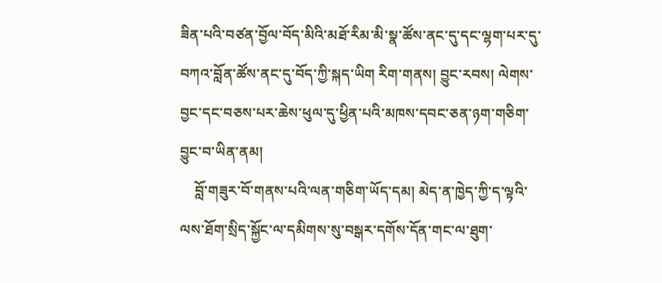ཟིན་པའི་བཙན་བྱོལ་བོད་མིའི་མཐོ་རིམ་མི་སྣ་ཚོས་ནང་དུ་དང་ལྷག་པར་དུ་བཀའ་བློན་ཚོས་ནང་དུ་བོད་ཀྱི་སྐད་ཡིག རིག་གནས། བྱུང་རབས། ལེགས་བྱང་དང་བཅས་པར་ཆེས་ཕུལ་དུ་ཕྱིན་པའི་མཁས་དབང་ཅན་ཉག་གཅིག་བྱུང་བ་ཡིན་ནམ།
    བློ་གཟུར་བོ་གནས་པའི་ལན་གཅིག་ཡོད་དམ། མེད་ན་ཁྱེད་ཀྱི་ད་ལྟའི་ལས་ཐོག་སྲིད་སྐྱོང་ལ་དམིགས་སུ་བསྒར་དགོས་དོན་གང་ལ་ཐུག་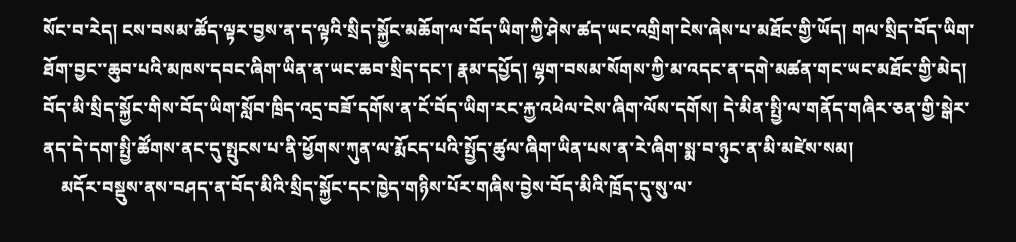སོང་བ་རེད། ངས་བསམ་ཚོད་ལྟར་བྱས་ན་ད་ལྟའི་སྲིད་སྐྱོང་མཆོག་ལ་བོད་ཡིག་ཀྱི་ཤེས་ཚད་ཡང་འགྲིག་ངེས་ཞེས་པ་མཐོང་གྱི་ཡོད། གལ་སྲིད་བོད་ཡིག་ཐོག་བྱང་་ཆུབ་པའི་མཁས་དབང་ཞིག་ཡིན་ན་ཡང་ཆབ་སྲིད་དང་། རྣམ་དཔྱོད། ལྷག་བསམ་སོགས་ཀྱི་མ་འདང་ན་དགེ་མཚན་གང་ཡང་མཐོང་གྱི་མེད། བོད་མི་སྲིད་སྐྱོང་གིས་བོད་ཡིག་སློབ་ཁྲིད་འདྲ་བཟོ་དགོས་ན་ངོ་བོད་ཡིག་རང་རྐྱ་འཕེལ་ངེས་ཞིག་ལོས་དགོས། དེ་མིན་སྤྱི་ལ་གནོད་གཞིར་ཅན་གྱི་སྒེར་ནད་དེ་དག་སྤྱི་ཚོགས་ནང་དུ་སྤུངས་པ་ནི་ཕྱོགས་ཀུན་ལ་རྨོངད་པའི་སྤྱོད་ཚུལ་ཞིག་ཡིན་པས་ན་རེ་ཞིག་སྨ་བ་ཉུང་ན་མི་མཛེས་སམ།
    མདོར་བསྡུས་ནས་བཤད་ན་བོད་མིའི་སྲིད་སྐྱོང་དང་ཁྱེད་གཉིས་པོར་གཞིས་བྱེས་བོད་མིའི་ཁྲོད་དུ་སུ་ལ་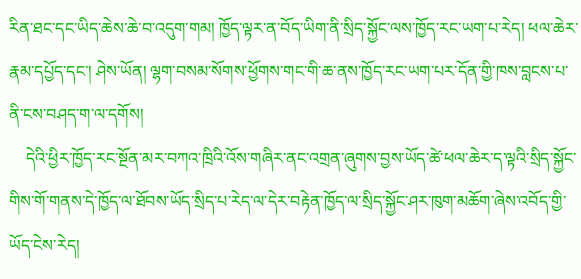རིན་ཐང་དང་ཡིད་ཆེས་ཆེ་བ་འདུག་གམ། ཁྱོད་ལྟར་ན་བོད་ཡིག་ནི་སྲིད་སྐྱོང་ལས་ཁྱོད་རང་ཡག་པ་རེད། ཕལ་ཆེར་རྣམ་དཔྱོད་དང་། ཤེས་ཡོན། ལྷག་བསམ་སོགས་ཕྱོགས་གང་གི་ཆ་ནས་ཁྱོད་རང་ཡག་པར་དོན་གྱི་ཁས་བླངས་པ་ནི་ངས་བཤད་ག་ལ་དགོས།
    དེའི་ཕྱིར་ཁྱོད་རང་སྔོན་མར་བཀའ་ཁྲིའི་འོས་གཞིར་ནང་འགྲན་ཞུགས་བྱས་ཡོད་ཚེ་ཕལ་ཆེར་ད་ལྟའི་སྲིད་སྐྱོང་གིས་གོ་གནས་དེ་ཁྱོད་ལ་ཐོབས་ཡོད་སྲིད་པ་རེད་ལ་དེར་བརྟེན་ཁྱོད་ལ་སྲིད་སྐྱོང་ཤར་ཁུག་མཆོག་ཞེས་འབོད་གྱི་ཡོད་ངེས་རེད།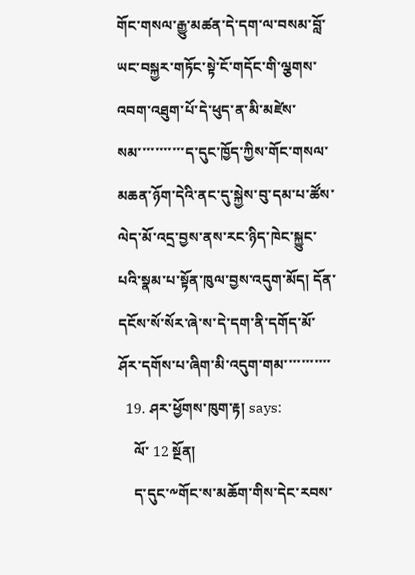གོང་གསལ་རྒྱུ་མཚན་དེ་དག་ལ་བསམ་བློ་ཡང་བསྐྱར་གཏོང་སྟེ་ངོ་གདོང་གི་ལྕགས་འབག་འཐུག་པོ་དེ་ཕུད་ན་མི་མཛེས་སམ་་་་་་་་་་་ད་དུང་ཁྱོད་ཀྱིས་གོང་གསལ་མཆན་ཉོག་དེའི་ནང་དུ་སྐྱེས་བུ་དམ་པ་ཚོས་ལེད་མོ་འདྲ་བྱས་ནས་རང་ཉིད་ཁེང་སྐྱུང་པའི་སྣམ་པ་སྟོན་ཁུལ་བྱས་འདུག་མོད། དོན་དངོས་སོ་སོར་ཞེ་ས་དེ་དག་ནི་དགོད་མོ་ཤོར་དགོས་པ་ཞིག་མི་འདུག་གམ་་་་་་་་་་་
  19. ཤར་ཕྱོགས་ཁུག་རྟ། says:
    ལོ་ 12 སྔོན།
    ད་དུང་༸གོང་ས་མཆོག་གིས་དེང་རབས་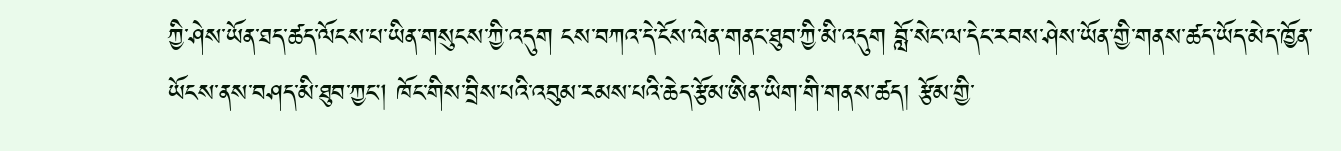ཀྱི་ཤེས་ཡོན་ཐད་ཚད་ལོངས་པ་ཡིན་གསུངས་ཀྱི་འདུག ངས་བཀའ་དེ་ངོས་ལེན་གནང་ཐུབ་ཀྱི་མི་འདུག བློ་སེང་ལ་དེང་རབས་ཤེས་ཡོན་གྱི་གནས་ཚད་ཡོད་མེད་ཁྱོན་ཡོངས་ནས་བཤད་མི་ཐུབ་ཀྱང། ཁོང་གིས་བྲིས་པའི་འབུམ་རམས་པའི་ཆེད་རྩོམ་ཨིན་ཡིག་གི་གནས་ཚད། རྩོམ་གྱི་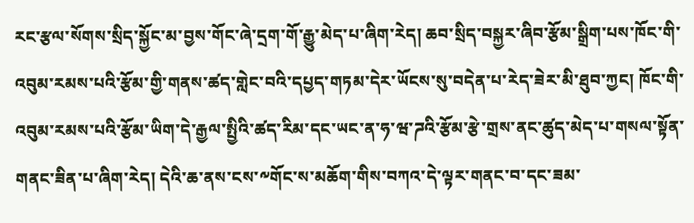རང་རྩལ་སོགས་སྲིད་སྐྱོང་མ་བྱས་གོང་ཞེ་དྲག་གོ་རྒྱུ་མེད་པ་ཞིག་རེད། ཆབ་སྲིད་བསྐྱར་ཞིབ་རྩོམ་སྒྲིག་པས་ཁོང་གི་འབུམ་རམས་པའི་རྩོམ་གྱི་གནས་ཚད་གླེང་བའི་དཔྱད་གཏམ་དེར་ཡོངས་སུ་བདེན་པ་རེད་ཟེར་མི་ཐུབ་ཀྱང། ཁོང་གི་འབུམ་རམས་པའི་རྩོམ་ཡིག་དེ་རྒྱལ་སྤྱིའི་ཚད་རིམ་དང་ཡང་ན་ཧ་ཝ་ཌའི་རྩོམ་རྩེ་གྲས་ནང་ཚུད་མེད་པ་གསལ་སྟོན་གནང་ཟིན་པ་ཞིག་རེད། དེའི་ཆ་ནས་ངས་༸གོང་ས་མཆོག་གིས་བཀའ་དེ་ལྟར་གནང་བ་དང་ཟམ་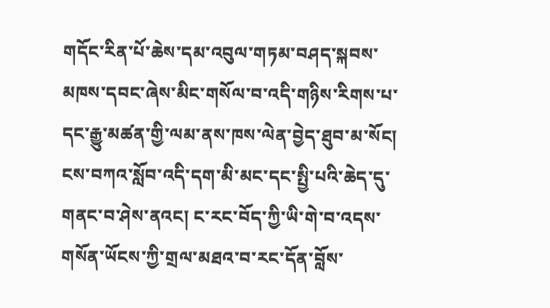གདོང་རིན་པོ་ཆེས་དམ་འབུལ་གཏམ་བཤད་སྐབས་མཁས་དབང་ཞེས་མིང་གསོལ་བ་འདི་གཉིས་རིགས་པ་དང་རྒྱུ་མཚན་གྱི་ལམ་ནས་ཁས་ལེན་བྱེད་ཐུབ་མ་སོང། ངས་བཀའ་སློབ་འདི་དག་མི་མང་དང་སྤྱི་པའི་ཆེད་དུ་གནང་བ་ཤེས་ནའང། ང་རང་བོད་ཀྱི་ཡི་གེ་བ་འདས་གསོན་ཡོངས་ཀྱི་གྲལ་མཐའ་བ་རང་དོན་བློས་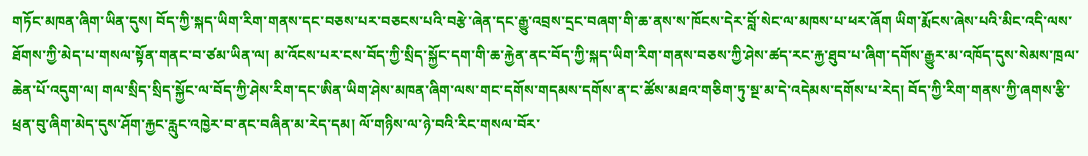གཏོང་མཁན་ཞིག་ཡིན་དུས། བོད་ཀྱི་སྐད་ཡིག་རིག་གནས་དང་བཅས་པར་བཅངས་པའི་བརྩེ་ཞེན་དང་རྒྱུ་འབྲས་དྲང་བཞག་གི་ཆ་ནས་ས་ཁོངས་དེར་བློ་སེང་ལ་མཁས་པ་ཕར་ཞོག ཡིག་རྨོངས་ཞེས་པའི་མིང་འདི་ལས་ཐོགས་ཀྱི་མེད་པ་གསལ་སྟོན་གནང་བ་ཙམ་ཡིན་ལ། མ་འོངས་པར་ངས་བོད་ཀྱི་སྲིད་སྐྱོང་དག་གི་ཆ་རྐྱེན་ནང་བོད་ཀྱི་སྐད་ཡིག་རིག་གནས་བཅས་ཀྱི་ཤེས་ཚད་རང་རྐྱ་ཐུབ་པ་ཞིག་དགོས་རྒྱུར་མ་འཁོད་དུས་སེམས་ཁྲལ་ཆེན་པོ་འདུག་ལ། གལ་སྲིད་སྲིད་སྐྱོང་ལ་བོད་ཀྱི་ཤེས་རིག་དང་ཨིན་ཡིག་ཤེས་མཁན་ཞིག་ལས་གང་དགོས་གདམས་དགོས་ན་ང་ཚོས་མཐའ་གཅིག་ཏུ་སྔ་མ་དེ་འདེམས་དགོས་པ་རེད། བོད་ཀྱི་རིག་གནས་ཀྱི་ཞགས་རྩི་ཕྲན་བུ་ཞིག་མེད་དུས་ཤོག་རྐྱང་རླུང་འཁྱེར་བ་ནང་བཞིན་མ་རེད་དམ། ལོ་གཉིས་ལ་ཉེ་བའི་རིང་གསལ་བོར་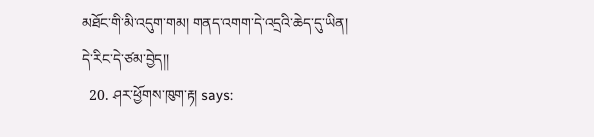མཐོང་གི་མི་འདུག་གམ། གནད་འགག་དེ་འདྲའི་ཆེད་དུ་ཡིན། དེ་རིང་དེ་ཙམ་བྱེད།།
  20. ཤར་ཕྱོགས་ཁུག་རྟ། says: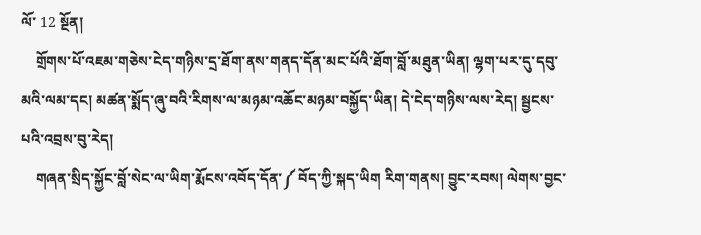ལོ་ 12 སྔོན།
    གྲོགས་པོ་འཇམ་གཅེས་ངེད་གཉིས་དྲ་ཐོག་ནས་གནད་དོན་མང་པོའི་ཐོག་བློ་མཐུན་ཡིན། ལྷག་པར་དུ་དབུ་མའི་ལམ་དང། མཚན་སྨོད་ཞུ་བའི་རིགས་ལ་མཉམ་འཆོང་མཉམ་བསྐྱོད་ཡིན། དེ་ངེད་གཉིས་ལས་རེད། སྦྱངས་པའི་འབྲས་བུ་རེད།
    གཞན་སྲིད་སྐྱོང་བློ་སེང་ལ་ཡིག་རྨོངས་འབོད་དོན་༼ བོད་ཀྱི་སྐད་ཡིག རིག་གནས། བྱུང་རབས། ལེགས་བྱང་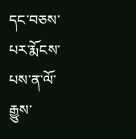དང་བཅས་པར་རྨོངས་པས་ན་ལོ་རྒྱུས་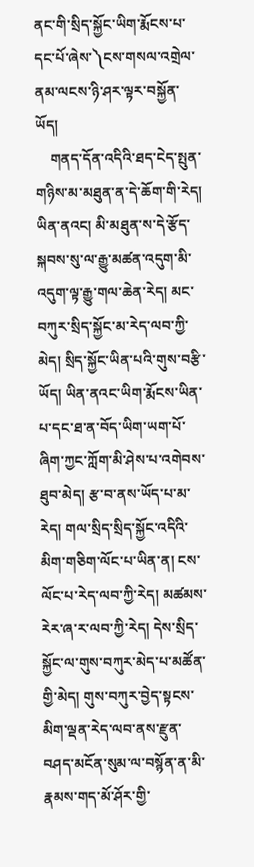ནང་གི་སྲིད་སྐྱོང་ཡིག་རྨོངས་པ་དང་པོ་ཞེས་༽ངས་གསལ་འགྲེལ་ནམ་ལངས་ཉི་ཤར་ལྟར་བསྐྱོན་ཡོད།
    གནད་དོན་འདིའི་ཐད་ངེད་སྤུན་གཉིས་མ་མཐུན་ན་དེ་ཆོག་གི་རེད། ཡིན་ནའང། མི་མཐུན་ས་དེ་རྩོད་སྐབས་སུ་ལ་རྒྱུ་མཚན་འདུག་མི་འདུག་ལྟ་རྒྱུ་གལ་ཆེན་རེད། མང་བཀུར་སྲིད་སྐྱོང་མ་རེད་ལབ་ཀྱི་མེད། སྲིད་སྐྱོང་ཡིན་པའི་གུས་བརྩི་ཡོད། ཡིན་ནའང་ཡིག་རྨོངས་ཡིན་པ་དང་ཐ་ན་བོད་ཡིག་ཡག་པོ་ཞིག་ཀྱང་ཀློག་མི་ཤེས་པ་འགེབས་ཐུབ་མེད། རྩ་བ་ནས་ཡོད་པ་མ་རེད། གལ་སྲིད་སྲིད་སྐྱོང་འདིའི་མིག་གཅིག་ལོང་པ་ཡིན་ན། ངས་ལོང་པ་རེད་ལབ་ཀྱི་རེད། མཚམས་རེར་ཞ་ར་ལབ་ཀྱི་རེད། དེས་སྲིད་སྐྱོང་ལ་གུས་བཀུར་མེད་པ་མཚོན་གྱི་མེད། གུས་བཀུར་བྱེད་སྟངས་མིག་ལྡན་རེད་ལབ་ནས་རྫུན་བཤད་མངོན་སུམ་ལ་བསྙོན་ན་མི་རྣམས་གད་མོ་ཤོར་གྱི་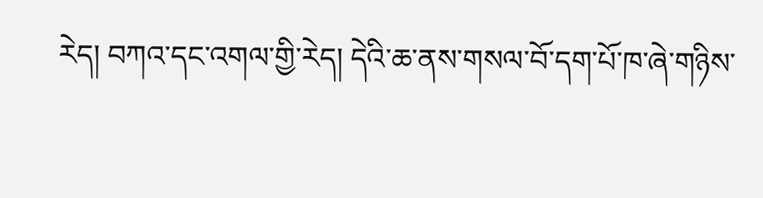རེད། བཀའ་དང་འགལ་གྱི་རེད། དེའི་ཆ་ནས་གསལ་བོ་དག་པོ་ཁ་ཞེ་གཉིས་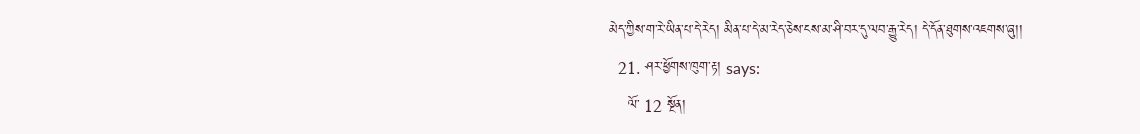མེད་ཀྱིས་ག་རེ་ཡིན་པ་དེ་རེད། མིན་པ་དེ་མ་རེད་ཅེས་ངས་མ་ཤི་བར་དུ་ལབ་རྒྱུ་རེད། དེ་དོན་ཐུགས་འཇགས་ཞུ།།
  21. ཤར་ཕྱོགས་ཁུག་རྟ། says:
    ལོ་ 12 སྔོན།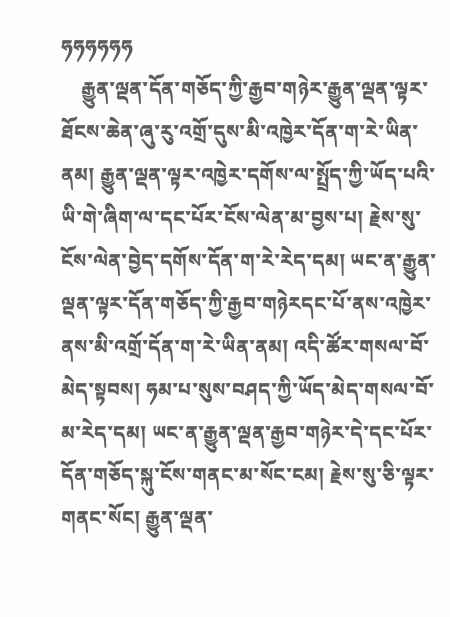ཧཧཧཧཧཧ
    རྒྱུན་ལྡན་དོན་གཅོད་ཀྱི་རྒྱབ་གཉེར་རྒྱུན་ལྡན་ལྟར་ཐོངས་ཆེན་ཞུ་རུ་འགྲོ་དུས་མི་འཁྱེར་དོན་ག་རེ་ཡིན་ནམ། རྒྱུན་ལྡན་ལྟར་འཁྱེར་དགོས་ལ་སྤྲོད་ཀྱི་ཡོད་པའི་ཡི་གེ་ཞིག་ལ་དང་པོར་ངོས་ལེན་མ་བྱས་པ། རྗེས་སུ་ངོས་ལེན་བྱེད་དགོས་དོན་ག་རེ་རེད་དམ། ཡང་ན་རྒྱུན་ལྡན་ལྟར་དོན་གཅོད་ཀྱི་རྒྱབ་གཉེརདང་པོ་ནས་འཁྱེར་ནས་མི་འགྲོ་དོན་ག་རེ་ཡིན་ནམ། འདི་ཚོར་གསལ་བོ་མེད་སྟབས། ཧམ་པ་སུས་བཤད་ཀྱི་ཡོད་མེད་གསལ་བོ་མ་རེད་དམ། ཡང་ན་རྒྱུན་ལྡན་རྒྱབ་གཉེར་དེ་དང་པོར་དོན་གཅོད་སྐུ་ངོས་གནང་མ་སོང་ངམ། རྗེས་སུ་ཅི་ལྟར་གནང་སོང། རྒྱུན་ལྡན་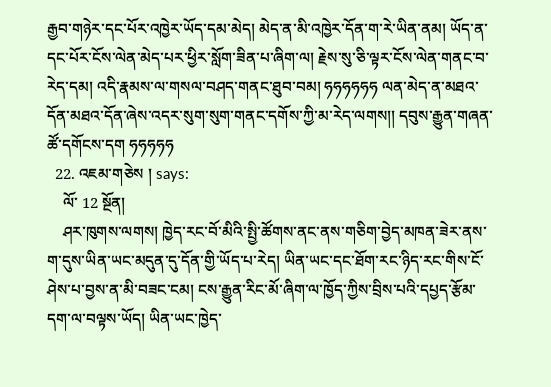རྒྱབ་གཉེར་དང་པོར་འཁྱེར་ཡོད་དམ་མེད། མེད་ན་མི་འཁྱེར་དོན་ག་རེ་ཡིན་ནམ། ཡོད་ན་དང་པོར་ངོས་ལེན་མེད་པར་ཕྱིར་སློག་ཟིན་པ་ཞིག་ལ། རྗེས་སུ་ཅི་ལྟར་ངོས་ལེན་གནང་བ་རེད་དམ། འདི་རྣམས་ལ་གསལ་བཤད་གནང་ཐུབ་བམ། ཧཧཧཧཧཧ ལན་མེད་ན་མཐའ་དོན་མཐའ་དོན་ཞེས་འདར་སུག་སུག་གནང་དགོས་ཀྱི་མ་རེད་ལགས།། དབུས་རྒྱུན་གཞན་ཚོ་དགོངས་དག ཧཧཧཧཧ
  22. འཇམ་གཅེས ། says:
    ལོ་ 12 སྔོན།
    ཤར་ཁུགས་ལགས། ཁྱེད་རང་བོ་མིའི་སྤྱི་ཚོགས་ནང་ནས་གཅིག་བྱེད་མཁན་ཟེར་ནས་ག་དུས་ཡིན་ཡང་མདུན་དུ་དོན་གྱི་ཡོད་པ་རེད། ཡིན་ཡང་དང་ཐོག་རང་ཉིད་རང་གིས་ངོ་ཤེས་པ་བྱས་ན་མི་བཟང་ངམ། ངས་རྒྱུན་རིང་མོ་ཞིག་ལ་ཁྱོད་ཀྱིས་བྲིས་པའི་དཔྱད་རྩོམ་དག་ལ་བལྟས་ཡོད། ཡིན་ཡང་ཁྱེད་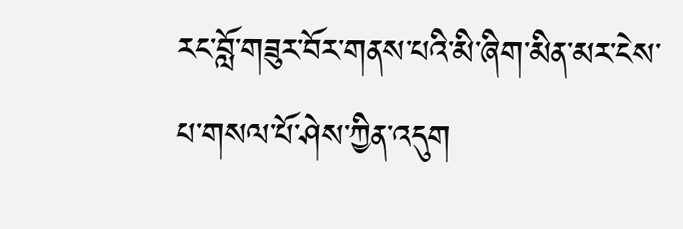རང་བློ་གཟུར་བོར་གནས་པའི་མི་ཞིག་མིན་མར་ངེས་པ་གསལ་པོ་ཤེས་ཀྱིན་འདུག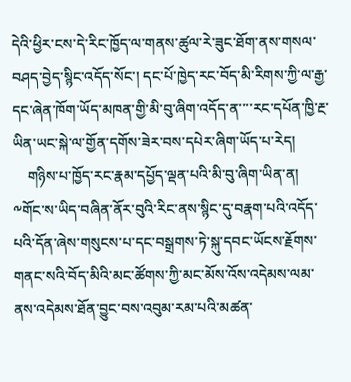དེའི་ཕྱིར་ངས་དེ་རིང་ཁྱོད་ལ་གནས་ཚུལ་རེ་ཟུང་ཐོག་ནས་གསལ་བཤད་བྱེད་སྙིང་འདོད་སོང་། དང་པོ་ཁྱེད་རང་བོད་མི་རིགས་ཀྱི་ལ་རྒྱ་དང་ཞེན་ཁོག་ཡོད་མཁན་གྱི་མི་བུ་ཞིག་འདོད་ན་་་་རང་དཔོན་ཁྱི་རྔ་ཡིན་ཡང་སྐེ་ལ་གྱོན་དགོས་ཟེར་བས་དཔེར་ཞིག་ཡོད་པ་རེད།
    གཉིས་པ་ཁྱོད་རང་རྣམ་དཔྱོད་ལྡན་པའི་མི་བུ་ཞིག་ཡིན་ན། ༸གོང་ས་ཡིད་བཞིན་ནོར་བུའི་རིང་ནས་སྙིང་དུ་བརྣག་པའི་འདོད་པའི་དོན་ཞེས་གསུངས་པ་དང་བསྒྲགས་ཏེ་སྐུ་དབང་ཡོངས་རྗོགས་གནང་སའི་བོད་མིའི་མང་ཚོགས་ཀྱི་མང་མོས་འོས་འདེམས་ལམ་ནས་འདེམས་ཐོན་བྱུང་བས་འབུམ་རམ་པའི་མཚན་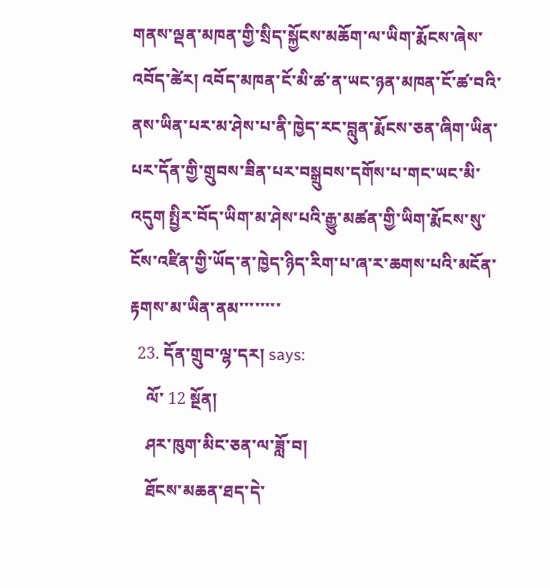གནས་ལྡན་མཁན་གྱི་སྲིད་སྐྱོངས་མཆོག་ལ་ཡིག་རྨོངས་ཞེས་འབོད་ཚེར། འབོད་མཁན་ངོ་མི་ཚ་ན་ཡང་ཉན་མཁན་ངོ་ཚ་བའི་ནས་ཡིན་པར་མ་ཤེས་པ་ནི་ཁྱེད་རང་བླུན་རྨོངས་ཅན་ཞིག་ཡིན་པར་དོན་གྱི་གྲུབས་ཟིན་པར་བསྒྲུབས་དགོས་པ་གང་ཡང་མི་འདུག སྤྱིར་བོད་ཡིག་མ་ཤེས་པའི་རྒྱུ་མཚན་གྱི་ཡིག་རྨོངས་སུ་ངོས་འཛིན་གྱི་ཡོད་ན་ཁྱེད་ཉིད་རིག་པ་ཞ་ར་ཆགས་པའི་མངོན་རྟགས་མ་ཡིན་ནམ་་་་་་་་
  23. དོན་གྲུབ་ལྷ་དར། says:
    ལོ་ 12 སྔོན།
    ཤར་ཁུག་མིང་ཅན་ལ་ཟློ་བ།
    ཐོངས་མཆན་ཐད་དེ་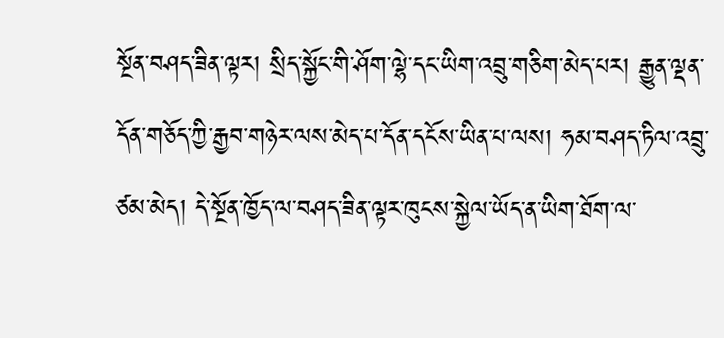སྔོན་བཤད་ཟིན་ལྟར། སྲིད་སྐྱོང་གི་ཤོག་ལྷེ་དང་ཡིག་འབྲུ་གཅིག་མེད་པར། རྒྱུན་ལྡན་དོན་གཅོད་ཀྱི་རྒྱབ་གཉེར་ལས་མེད་པ་དོན་དངོས་ཡིན་པ་ལས། ཧམ་བཤད་ཏིལ་འབྲུ་ཙམ་མེད། དེ་སྔོན་ཁྱོད་ལ་བཤད་ཟིན་ལྟར་ཁུངས་སྐྱེལ་ཡོད་ན་ཡིག་ཐོག་ལ་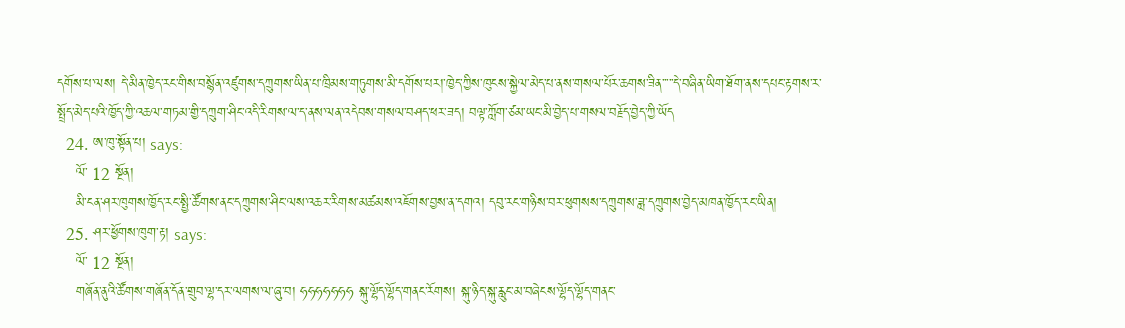དགོས་པ་ལས། དེ་མིན་ཁྱེད་རང་གིས་བསྙོན་འཛུགས་དཀྲུགས་ཡིན་པ་ཁྲིམས་གཏུགས་མི་དགོས་པར།་ཁྱེད་ཀྱིས་ཁུངས་སྐྱེལ་མེད་པ་ནས་གསལ་པོར་ཆགས་ཟིན་་་་་དེ་བཞིན་ཡིག་ཐོག་ནས་དཔང་རྟགས་ར་སྤྲོད་མེད་པའི་ཁྱོད་ཀྱི་འཆལ་གཏམ་གྱི་དཀྲུག་ཤིང་འདི་རིགས་ལ་ད་ནས་ལན་འདེབས་གསལ་བཤད་ཕར་ཟད། བལྟ་ཀློག་ཙམ་ཡང་མི་བྱེད་པ་གསལ་བརྗོད་བྱེད་ཀྱི་ཡོད
  24. ཨ་ཁུ་སྟོན་པ། says:
    ལོ་ 12 སྔོན།
    མི་ངན་ཤར་ཁུགས་ཁྱོད་རང་སྤྱི་ཚོགས་ནང་དཀྲུགས་ཤིང་ལས་འཆར་རིགས་མཚམས་འཇོགས་བྱས་ན་དགའ། དབུ་རང་གཉིས་བར་ཕུགསས་དཀྲུགས་ཟླ་དཀྲུགས་བྱེད་མཁན་ཁྱོད་རང་ཡིན།
  25. ཤར་ཕྱོགས་ཁུག་རྟ། says:
    ལོ་ 12 སྔོན།
    གཞོན་ནུའི་ཚོགས་གཞོན་དོན་གྲུབ་ལྷ་དར་ལགས་ལ་ཞུ་བ། ཧཧཧཧཧཧཧ སྐུ་ལྷོད་ལྷོད་གནང་རོགས། སྐུ་ཉིད་སྐུ་རླུང་མ་བཞེངས་ལྷོད་ལྷོད་གནང་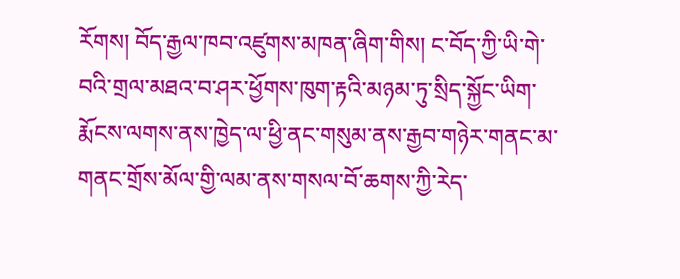རོགས། བོད་རྒྱལ་ཁབ་འཛུགས་མཁན་ཞིག་གིས། ང་བོད་ཀྱི་ཡི་གེ་བའི་གྲལ་མཐའ་བ་ཤར་ཕྱོགས་ཁུག་རྟའི་མཉམ་ཏུ་སྲིད་སྐྱོང་ཡིག་རྨོངས་ལགས་ནས་ཁྱེད་ལ་ཕྱི་ནང་གསུམ་ནས་རྒྱབ་གཉེར་གནང་མ་གནང་གྲོས་མོལ་གྱི་ལམ་ནས་གསལ་བོ་ཆགས་ཀྱི་རེད་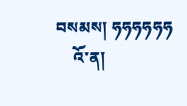བསམས། ཧཧཧཧཧཧ
    འོ་ན།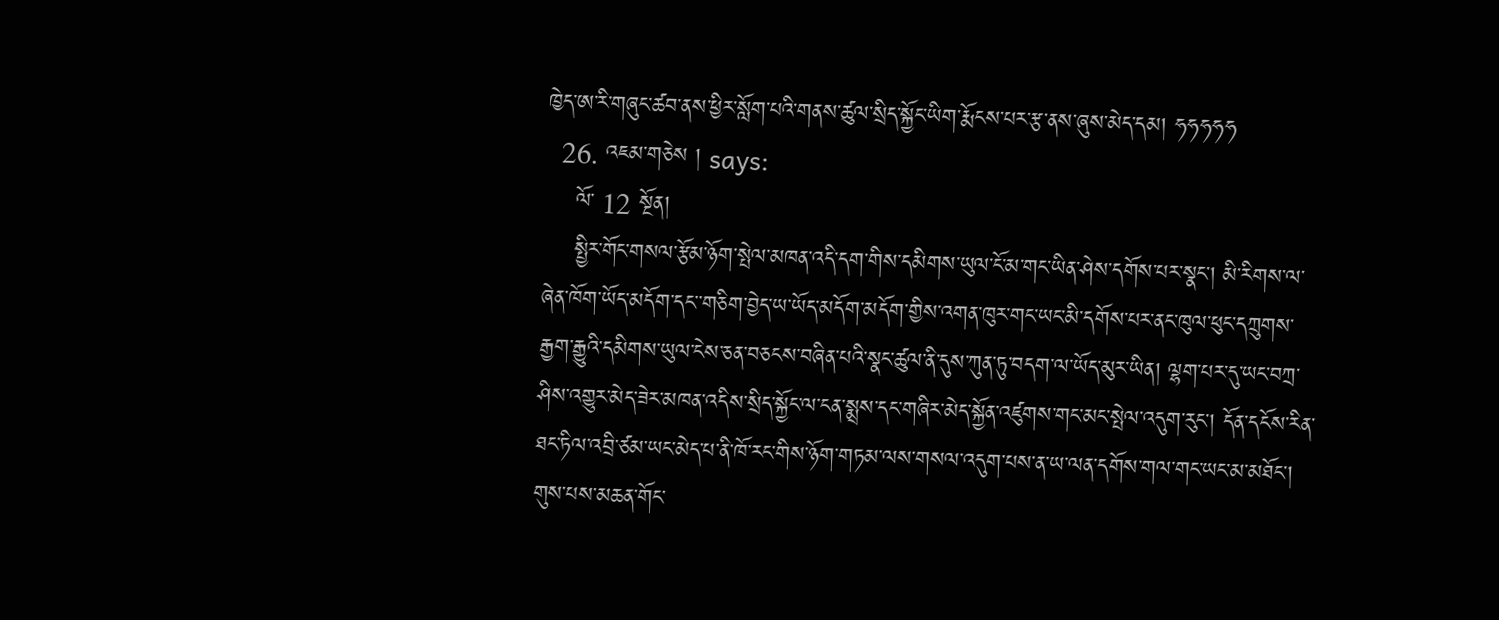ཁྱེད་ཨ་རི་གཞུང་ཚབ་ནས་ཕྱིར་སློག་པའི་གནས་ཚུལ་སྲིད་སྐྱོང་ཡིག་རྨོངས་པར་རྩ་ནས་ཞུས་མེད་དམ། ཧཧཧཧཧ
  26. འཇམ་གཅེས ། says:
    ལོ་ 12 སྔོན།
    སྤྱིར་གོང་གསལ་རྩོམ་ཉོག་སྤེལ་མཁན་འདི་དག་གིས་དམིགས་ཡུལ་ངོ་མ་གང་ཡིན་ཤེས་དགོས་པར་སྣང་། མི་རིགས་ལ་ཞེན་ཁོག་ཡོད་མདོག་དང་་གཅིག་བྱེད་ཡ་ཡོད་མདོག་མདོག་གྱིས་འགན་ཁུར་གང་ཡང་མི་དགོས་པར་ནང་ཁུལ་ཕུང་དཀྲུགས་རྒྱག་རྒྱུའི་དམིགས་ཡུལ་ངེས་ཅན་བཅངས་བཞིན་པའི་སྣང་ཚུལ་ནི་དུས་ཀུན་ཏུ་བདག་ལ་ཡོད་མུར་ཡིན། ལྷག་པར་དུ་ཡང་བཀྲ་ཤིས་འགྱུར་མེད་ཟེར་མཁན་འདིས་སྲིད་སྐྱོང་ལ་ངན་སྨྲས་དང་གཞིར་མེད་སྐྱོན་འཛུགས་གང་མང་སྤེལ་འདུག་རུང་། དོན་དངོས་རིན་ཐང་ཏིལ་འབྲི་ཙམ་ཡང་མེད་པ་ནི་ཁོ་རང་གིས་ཉོག་གཏམ་ལས་གསལ་འདུག་པས་ན་ཡ་ལན་དགོས་གལ་གང་ཡང་མ་མཐོང་། གུས་པས་མཆན་གོང་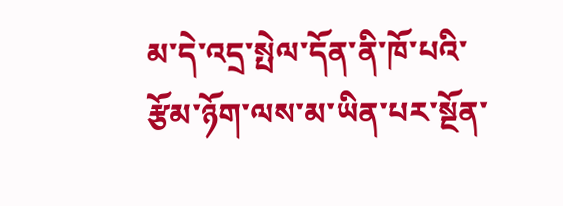མ་དེ་འདྲ་སྤེལ་དོན་ནི་ཁོ་པའི་རྩོམ་ཉོག་ལས་མ་ཡིན་པར་སྔོན་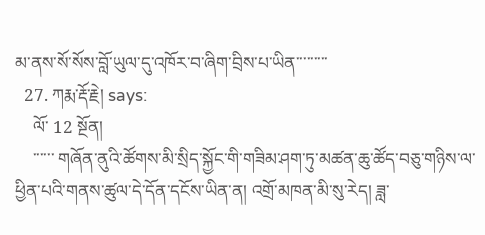མ་ནས་སོ་སོས་བློ་ཡུལ་དུ་འཁོར་བ་ཞིག་བྲིས་པ་ཡིན་་་་་་་་་
  27. ཀརྨ་རྡོ་རྗེ། says:
    ལོ་ 12 སྔོན།
    ་་་་་་ གཞོན་ནུའི་ཚོགས་མི་སྲིད་སྐྱོང་གི་གཟིམ་ཤག་ཏུ་མཚན་ཆུ་ཚོད་བཅུ་གཉིས་ལ་ཕྱིན་པའི་གནས་ཚུལ་དེ་དོན་དངོས་ཡིན་ན། འགྲོ་མཁན་མི་སུ་རེད། ཟླ་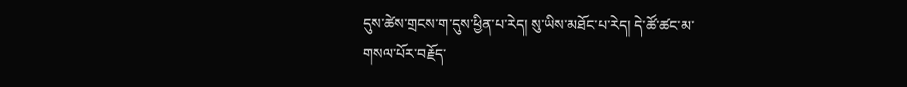དུས་ཚེས་གྲངས་ག་དུས་ཕྱིན་པ་རེད། སུ་ཡིས་མཐོང་པ་རེད། དེ་ཚོ་ཚང་མ་གསལ་པོར་བརྗོད་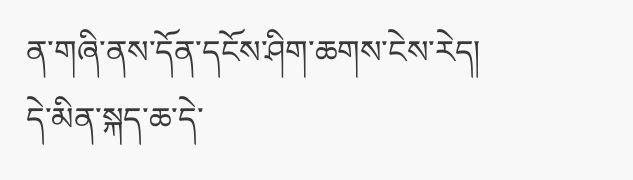ན་གཞི་ནས་དོན་དངོས་ཤིག་ཆགས་ངེས་རེད། དེ་མིན་སྐད་ཆ་དེ་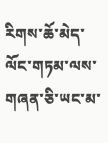རིགས་ཆོ་མེད་ལོང་གཏམ་ལས་གཞན་ཅི་ཡང་མ་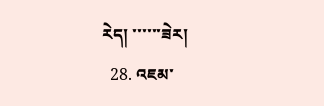རེད། ་་་་་་ཟེར།
  28. འཇམ་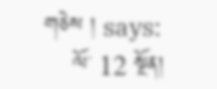གཅེས ། says:
    ལོ་ 12 སྔོན།